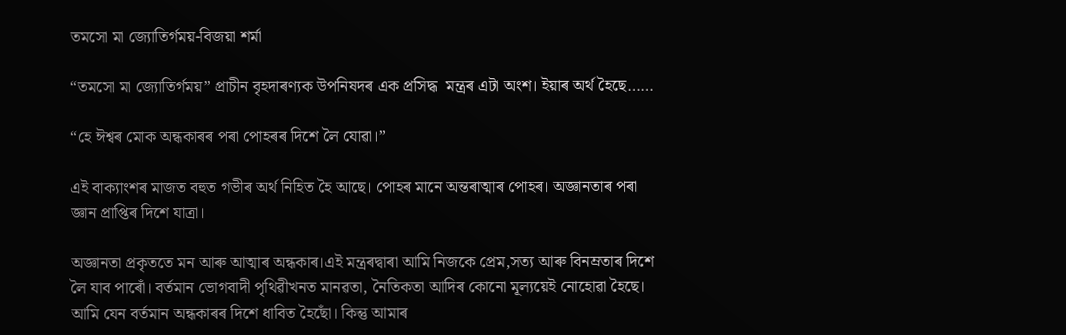তমসো মা জ্যোতিৰ্গময়-বিজয়া শৰ্মা

“তমসো মা জ্যোতির্গময়” প্রাচীন বৃহদাৰণ্যক উপনিষদৰ এক প্ৰসিদ্ধ  মন্ত্ৰৰ এটা অংশ। ইয়াৰ অৰ্থ হৈছে……

“হে ঈশ্বৰ মোক অন্ধকাৰৰ পৰা পোহৰৰ দিশে লৈ যোৱা।”

এই বাক্যাংশৰ মাজত বহুত গভীৰ অর্থ নিহিত হৈ আছে। পোহৰ মানে অন্তৰাত্মাৰ পোহৰ। অজ্ঞানতাৰ পৰা জ্ঞান প্ৰাপ্তিৰ দিশে যাত্রা।

অজ্ঞানতা প্ৰকৃততে মন আৰু আত্মাৰ অন্ধকাৰ।এই মন্ত্ৰৰদ্বাৰা আমি নিজকে প্ৰেম,সত্য আৰু বিনম্ৰতাৰ দিশে লৈ যাব পাৰোঁ। বর্তমান ভোগবাদী পৃথিৱীখনত মানৱতা, নৈতিকতা আদিৰ কোনো মূল্যয়েই নোহোৱা হৈছে। আমি যেন বর্তমান অন্ধকাৰৰ দিশে ধাবিত হৈছোঁ। কিন্তু আমাৰ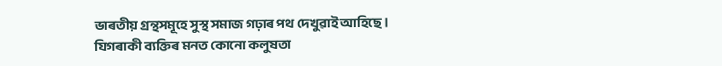ভাৰতীয় গ্রন্থসমূহে সুস্থ সমাজ গঢ়াৰ পথ দেখুৱাই আহিছে। যিগৰাকী ব্যক্তিৰ মনত কোনো কলুষতা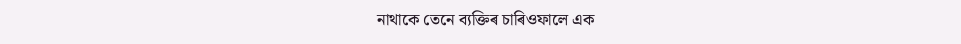নাথাকে তেনে ব্যক্তিৰ চাৰিওফালে এক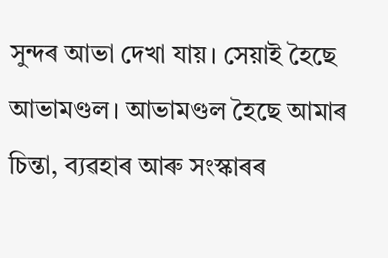সুন্দৰ আভা দেখা যায়। সেয়াই হৈছে আভামণ্ডল। আভামণ্ডল হৈছে আমাৰ চিন্তা, ব্যৱহাৰ আৰু সংস্কাৰৰ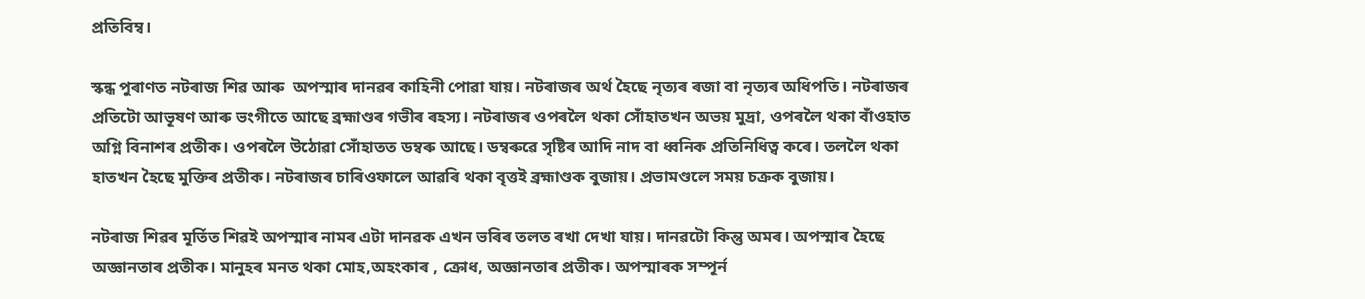প্রতিবিম্ব।

স্কন্ধ পুৰাণত নটৰাজ শিৱ আৰু  অপস্মাৰ দানৱৰ কাহিনী পোৱা যায়। নটৰাজৰ অর্থ হৈছে নৃত্যৰ ৰজা বা নৃত্যৰ অধিপতি। নটৰাজৰ  প্রতিটো আভূষণ আৰু ভংগীতে আছে ব্ৰহ্মাণ্ডৰ গভীৰ ৰহস্য। নটৰাজৰ ওপৰলৈ থকা সোঁহাতখন অভয় মুদ্রা, ওপৰলৈ থকা বাঁওহাত অগ্নি বিনাশৰ প্রতীক। ওপৰলৈ উঠোৱা সোঁহাতত ডম্বৰু আছে। ডম্বৰুৱে সৃষ্টিৰ আদি নাদ বা ধ্বনিক প্রতিনিধিত্ব কৰে। তললৈ থকা হাতখন হৈছে মুক্তিৰ প্রতীক। নটৰাজৰ চাৰিওফালে আৱৰি থকা বৃত্তই ব্রহ্মাণ্ডক বুজায়। প্ৰভামণ্ডলে সময় চক্ৰক বুজায়।

নটৰাজ শিৱৰ মূৰ্তিত শিৱই অপস্মাৰ নামৰ এটা দানৱক এখন ভৰিৰ তলত ৰখা দেখা যায়। দানৱটো কিন্তু অমৰ। অপস্মাৰ হৈছে অজ্ঞানতাৰ প্ৰতীক। মানুহৰ মনত থকা মোহ,অহংকাৰ , ক্রোধ, অজ্ঞানতাৰ প্রতীক। অপস্মাৰক সম্পূর্ন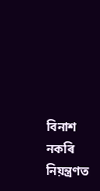বিনাশ নকৰি নিয়ন্ত্ৰণত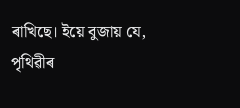ৰাখিছে। ইয়ে বুজায় যে, পৃথিৱীৰ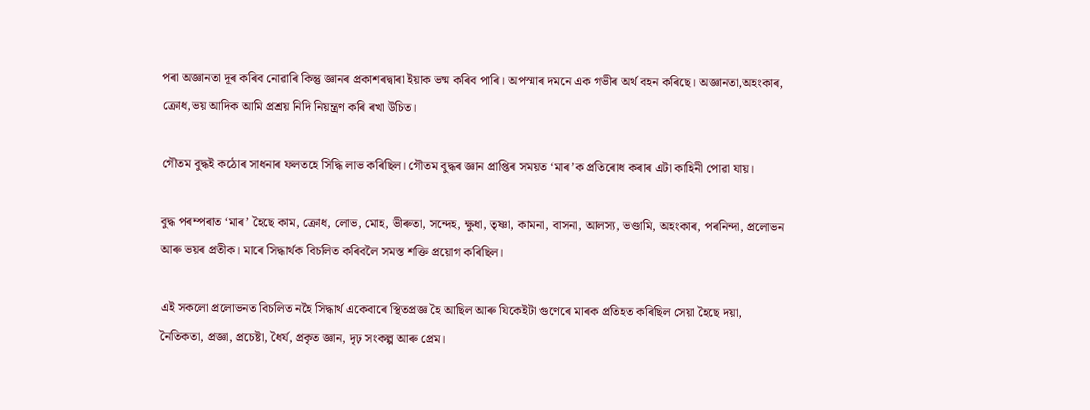পৰা অজ্ঞানতা দূৰ কৰিব নোৱাৰি কিন্তু জ্ঞানৰ প্রকাশৰদ্বাৰা ইয়াক ভষ্ম কৰিব পাৰি। অপস্মাৰ দমনে এক গভীৰ অর্থ বহন কৰিছে। অজ্ঞানতা,অহংকাৰ, ক্রোধ,ভয় আদিক আমি প্রশ্রয় নিদি নিয়ন্ত্রণ কৰি ৰখা উচিত।

গৌতম বুদ্ধই কঠোৰ সাধনাৰ ফলতহে সিদ্ধি লাভ কৰিছিল। গৌতম বুদ্ধৰ জ্ঞান প্ৰাপ্তিৰ সময়ত ‘মাৰ’ক প্রতিৰোধ কৰাৰ এটা কাহিনী পোৱা যায়।

বুদ্ধ পৰম্পৰাত ‘মাৰ’ হৈছে কাম, ক্ৰোধ, লোভ, মোহ, ভীৰুতা, সন্দেহ, ক্ষুধা, তৃষ্ণা, কামনা, বাসনা, আলস্য, ভণ্ডামি, অহংকাৰ, পৰনিন্দা, প্রলোভন আৰু ভয়ৰ প্রতীক। মাৰে সিদ্ধার্থক বিচলিত কৰিবলৈ সমস্ত শক্তি প্ৰয়োগ কৰিছিল।

এই সকলো প্রলোভনত বিচলিত নহৈ সিদ্ধার্থ একেবাৰে স্থিতপ্ৰজ্ঞ হৈ আছিল আৰু যিকেইটা গুণেৰে মাৰক প্রতিহত কৰিছিল সেয়া হৈছে দয়া, নৈতিকতা, প্রজ্ঞা, প্রচেষ্টা, ধৈর্য, প্রকৃত জ্ঞান, দৃঢ় সংকল্প আৰু প্রেম।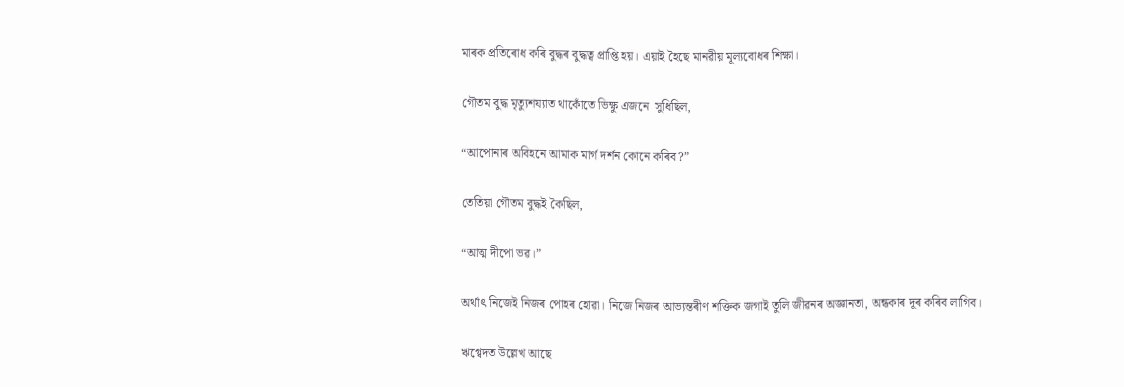মাৰক প্রতিৰোধ কৰি বুদ্ধৰ বুদ্ধত্ব প্রাপ্তি হয়। এয়াই হৈছে মানৱীয় মূল্যবোধৰ শিক্ষা।

গৌতম বুদ্ধ মৃত্যুশয্যাত থাকোঁতে ভিক্ষু এজনে  সুধিছিল,

“আপোনাৰ অবিহনে আমাক মাৰ্গ দৰ্শন কোনে কৰিব?”

তেতিয়া গৌতম বুদ্ধই কৈছিল,

“আত্ম দীপো ভৱ।”

অৰ্থাৎ নিজেই নিজৰ পোহৰ হোৱা। নিজে নিজৰ আভ্যন্তৰীণ শক্তিক জগাই তুলি জীৱনৰ অজ্ঞানতা, অন্ধকাৰ দূৰ কৰিব লাগিব।

ঋগ্বেদত উল্লেখ আছে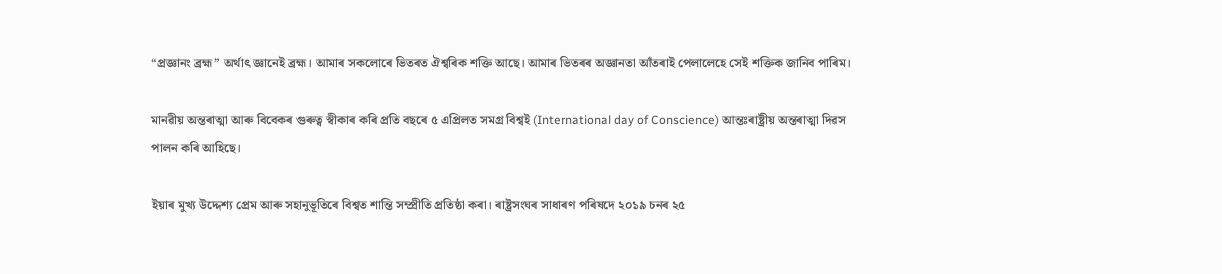“প্রজ্ঞানং ব্রহ্ম” অৰ্থাৎ জ্ঞানেই ব্রহ্ম। আমাৰ সকলোৰে ভিতৰত ঐশ্বৰিক শক্তি আছে। আমাৰ ভিতৰৰ অজ্ঞানতা আঁতৰাই পেলালেহে সেই শক্তিক জানিব পাৰিম।

মানৱীয় অন্তৰাত্মা আৰু বিবেকৰ গুৰুত্ব স্বীকাৰ কৰি প্রতি বছৰে ৫ এপ্রিলত সমগ্র বিশ্বই (International day of Conscience) আন্তঃৰাষ্ট্ৰীয় অন্তৰাত্মা দিৱস পালন কৰি আহিছে।

ইয়াৰ মুখ্য উদ্দেশ্য প্রেম আৰু সহানুভূতিৰে বিশ্বত শান্তি সম্প্ৰীতি প্ৰতিষ্ঠা কৰা। ৰাষ্ট্রসংঘৰ সাধাৰণ পৰিষদে ২০১৯ চনৰ ২৫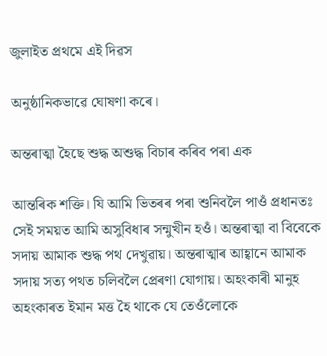জুলাইত প্রথমে এই দিৱস

অনুষ্ঠানিকভাৱে ঘোষণা কৰে।

অন্তৰাত্মা হৈছে শুদ্ধ অশুদ্ধ বিচাৰ কৰিব পৰা এক

আন্তৰিক শক্তি। যি আমি ভিতৰৰ পৰা শুনিবলৈ পাওঁ প্রধানতঃ সেই সময়ত আমি অসুবিধাৰ সন্মুখীন হওঁ। অন্তৰাত্মা বা বিবেকে সদায় আমাক শুদ্ধ পথ দেখুৱায়। অন্তৰাত্মাৰ আহ্বানে আমাক সদায় সত্য পথত চলিবলৈ প্রেৰণা যোগায়। অহংকাৰী মানুহ অহংকাৰত ইমান মত্ত হৈ থাকে যে তেওঁলোকে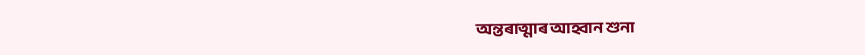অন্তৰাত্মাৰ আহ্বান শুনা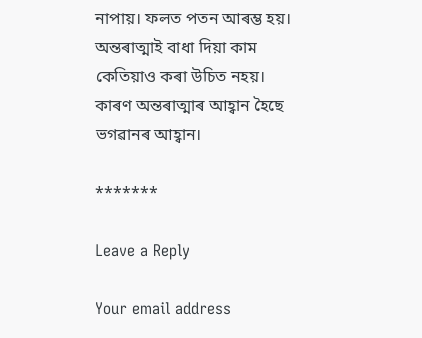নাপায়। ফলত পতন আৰম্ভ হয়। অন্তৰাত্মাই বাধা দিয়া কাম কেতিয়াও কৰা উচিত নহয়। কাৰণ অন্তৰাত্মাৰ আহ্বান হৈছে ভগৱানৰ আহ্বান।

*******

Leave a Reply

Your email address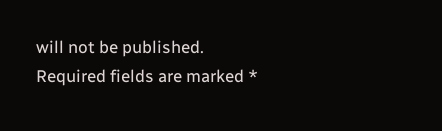will not be published. Required fields are marked *